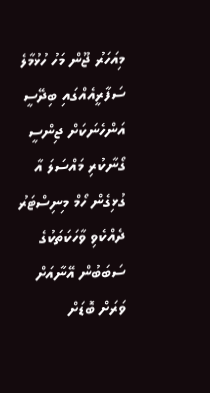މިއަހަރު ޖޫން މަހު ހުޅުމާލެ ސަފާރީއެއްގައި ބިދޭސީ އަންހެނަކަށް ޖިންސީ ގޯނާކުރި މައްސަލަ އާ ގުޅިގެން ހޯމް މިނިސްޓަރު ދެއްކެވި ވާހަކަތަކުގެ ސަބަބުން އޭނާއަށް ވަރަށް ބޮޑަށް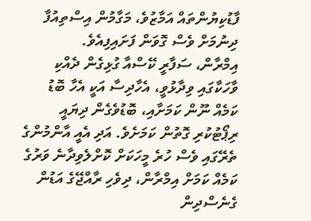ފާޑުކިޔުންތައް އަމާޒުވެ، މަގާމުން އިސްތިއުފާ ދިނުމަށް ވެސް ގޮވަން ފަށައިފިއެވެ.
އިމްރާން، ސަފާރީ ކޭސްއާ ގުޅިގެން ދެއްކި ވާހަކާގައި ވިދާޅުވީ، އެހާދިސާ އަކީ އެހާ ބޮޑު ކަމެއް ނޫން ކަމަށާއި، ބޮޑުވެގެން ދިޔައީ ރިޕޯޓުކުރި ގޮތުން ކަމަށެވެ. އަދި އެއީ އާންމުންގެ ތެރޭގައި ވެސް ހުރެ މީހަކަށް ކޮށްލެވިދާނެ ވަރުގެ ކަމެއް ކަމަށް އިމްރާން، ދިވެހި ރާއްޖޭގެ އަޑުން ގެނެސްދިން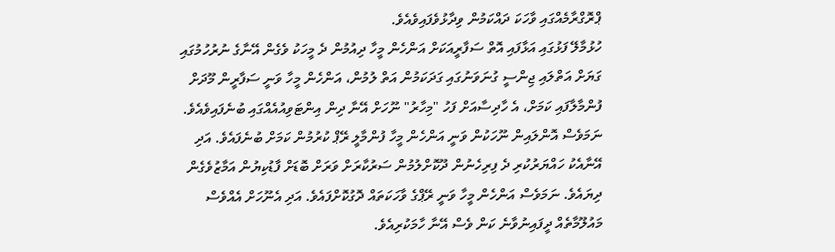ޕްރޮގްރާމެއްގައި ވާހަކަ ދައްކަމުން ވިދާޅުވެފައިވެއެވެ.
ހުޅުމާލޭ ފަޅުގައި އަޅާފައި އޮތް ސަފާރީއަކަށް އަންހެން މީހާ ދިއުމުން ދެ މީހަކު ވެގެން އޭނާގެ ނުރުހުމުގައި ގަޔަށް އަތްލައި ޖިންސީ ގުނަވަނުގައި ގަދަކަމުން އަތް ލުމުން، އަންހެން މީހާ ވަނީ ސަފާރީން މޫދަށް ފުންމާލާފައި ކަމަށް، އެ ހާދިސާއަށް ފަހު "މިހާރު" ނޫހަށް އޭނާ ދިން އިންޓަވިއުއެއްގައި ބުނެފައިވެއެވެ.
ނަމަވެސް އޮންލައިން ނޫހަކުން ވަނީ އަންހެން މީހާ ފުންމާލީ ރޭޕް ކުރުމުން ކަމަށް ބުނެފައެވެ. އަދި އޭނާއެކު ހައްޔަރުކުރި ދެ ފިރިހެނުން ދޫކޮށްލުމުން ސަރުކާރަށް ވަރަށް ބޮޑަށް ފާޑުކިޔުން އަމާޒުވެގެން ދިޔައެވެ. ނަމަވެސް އަންހެން މީހާ ވަނީ ރޭޕްގެ ވާހަކަތައް ދޮގުކޮށްފައެވެ. އަދި އެނޫހަށް އެއްވެސް މައުލޫމާތެއް ދީފައިނުވާނެ ކަން ވެސް އޭނާ ހާމަކުރިއެވެ.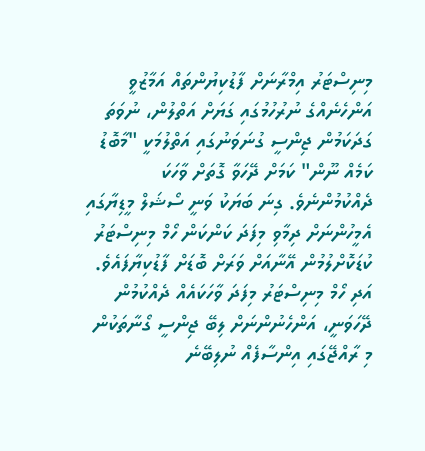މިނިސްޓަރު އިމްރާނަށް ފާޑުކިޔުންތައް އަމާޒުވީ އަންހެނެއްގެ ނުރުހުމުގައި ގަޔަށް އަތްލުން، ނުވަތަ ގަދަކަމުން ޖިންސީ ގުނަވަނުގައި އަތްލުމަކީ "މާބޮޑު ކަމެއް ނޫން" ކަމަށް ދޭހަވާ ގޮތަށް ވާހަކަ ދެއްކުމުންނެވެ. ގިނަ ބަޔަކު ވަނީ ސޯޝަލް މީޑިޔާގައި އެމީހުންނަށް ދިމާވި މިފަދަ ކަންކަން ހޯމް މިނިސްޓަރު ކުޑަކޮށްލުމުން އޭނާއަށް ވަރަށް ބޮޑަށް ފާޑުކިޔާފައެވެ.
އަދި ހޯމް މިނިސްޓަރު މިފަދަ ވާހަކައެއް ދެއްކުމުން ދޭހަވަނީ، އަންހެނުންނަށް ލިބޭ ޖިންސީ ގޯނާތަކުން މި ރާއްޖޭގައި އިންސާފެއް ނުލިބޭނެ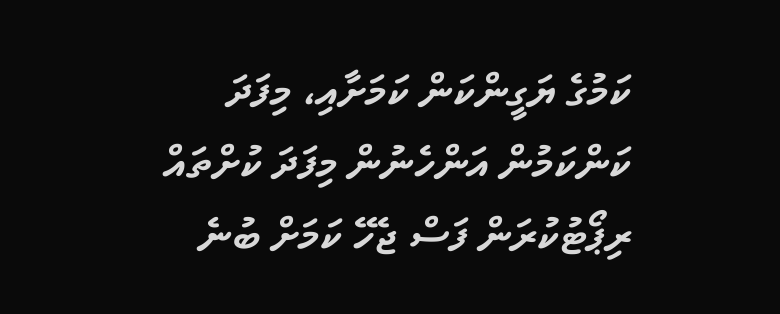ކަމުގެ ޔަގީންކަން ކަމަށާއި، މިފަދަ ކަންކަމުން އަންހެނުން މިފަދަ ކުށްތައް ރިޕޯޓުކުރަން ފަސް ޖެހޭ ކަމަށް ބުނެ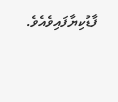ފާޑުކިޔާފައިވެއެވެ.